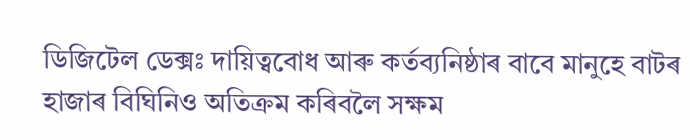ডিজিটেল ডেক্সঃ দায়িত্ববোধ আৰু কৰ্তব্যনিষ্ঠাৰ বাবে মানুহে বাটৰ হাজাৰ বিঘিনিও অতিক্ৰম কৰিবলৈ সক্ষম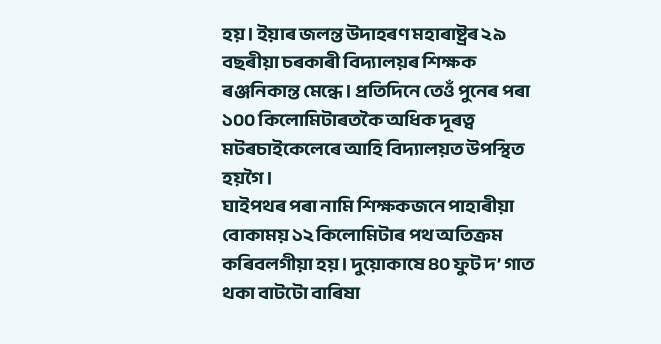হয়। ইয়াৰ জলন্ত উদাহৰণ মহাৰাষ্ট্ৰৰ ২৯ বছৰীয়া চৰকাৰী বিদ্যালয়ৰ শিক্ষক ৰঞ্জনিকান্ত মেন্ধে। প্ৰতিদিনে তেওঁ পুনেৰ পৰা ১০০ কিলোমিটাৰতকৈ অধিক দূৰত্ব মটৰচাইকেলেৰে আহি বিদ্যালয়ত উপস্থিত হয়গৈ।
ঘাইপথৰ পৰা নামি শিক্ষকজনে পাহাৰীয়া বোকাময় ১২ কিলোমিটাৰ পথ অতিক্ৰম কৰিবলগীয়া হয়। দুয়োকাষে ৪০ ফুট দ’ গাত থকা বাটটো বাৰিষা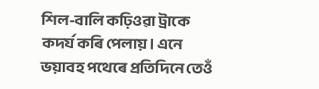শিল-বালি কঢ়িওৱা ট্ৰাকে কদৰ্য কৰি পেলায়। এনে ভয়াবহ পথেৰে প্ৰতিদিনে তেওঁ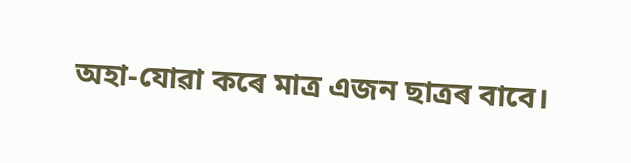অহা-যোৱা কৰে মাত্ৰ এজন ছাত্ৰৰ বাবে।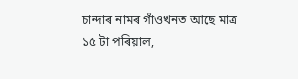চান্দাৰ নামৰ গাঁওখনত আছে মাত্ৰ ১৫ টা পৰিয়াল,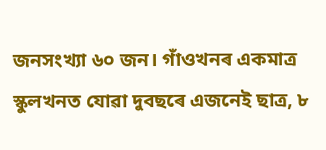জনসংখ্যা ৬০ জন। গাঁওখনৰ একমাত্ৰ স্কুলখনত যোৱা দুবছৰে এজনেই ছাত্ৰ, ৮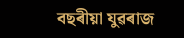বছৰীয়া যুৱৰাজ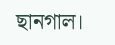ছানগাল।